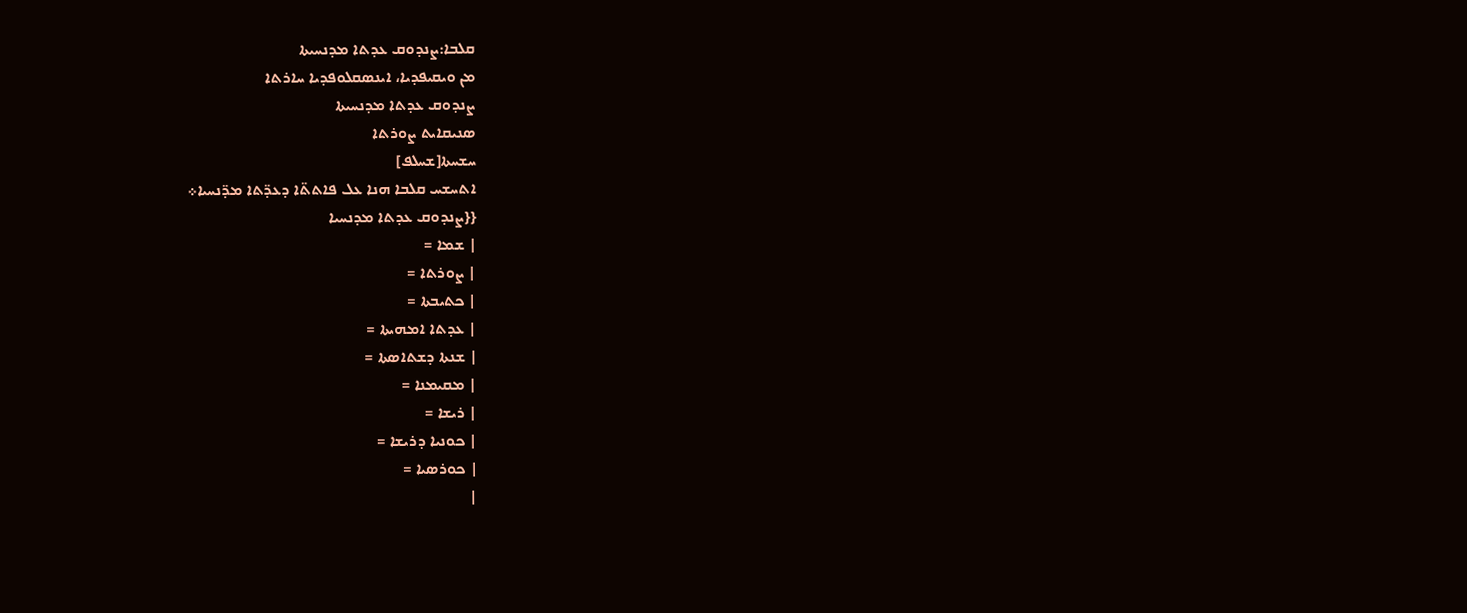ܩܠܒܐ:ܨܢܕܘܩ ܥܕܬܐ ܡܕܢܚܝܬܐ
ܡܢ ܘܝܩܝܦܕܝܐ، ܐܝܢܣܩܠܘܦܕܝܐ ܚܐܪܬܐ
ܨܢܕܘܩ ܥܕܬܐ ܡܕܢܚܝܬܐ
ܣܢܝܩܐܝܬ ܨܘܪܬܐ
ܚܫܚܬܐ[ܫܚܠܦ]
ܐܬܚܫܚ ܩܠܒܐ ܗܢܐ ܥܠ ܦܐܬܬ̈ܐ ܕܥܕ̈ܬܐ ܡܕ̈ܢܚܝܐ܀
{{ܨܢܕܘܩ ܥܕܬܐ ܡܕܢܚܝܐ
| ܫܡܐ =
| ܨܘܪܬܐ =
| ܟܬܝܒܬܐ =
| ܥܕܬܐ ܐܡܗܝܬܐ =
| ܫܢܬܐ ܕܫܬܐܣܬܐ =
| ܡܩܝܡܢܐ =
| ܪܝܫܐ =
| ܟܘܢܝܐ ܕܪܝܫܐ =
| ܟܘܪܣܝܐ =
|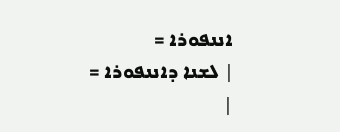ܐܢܢܦܘܪܐ =
| ܠܫܢܐ ܕܐܢܢܦܘܪܐ =
|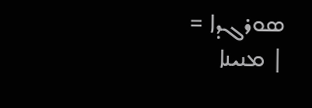ܣܘܪܓܕܐ =
| ܡܢܝܢܐ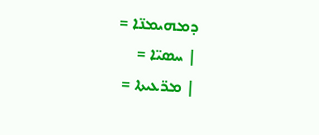ܕܡܗܝܡܢ̈ܐ =
| ܚܣܝ̈ܐ =
| ܡܪ̈ܥܝܬܐ =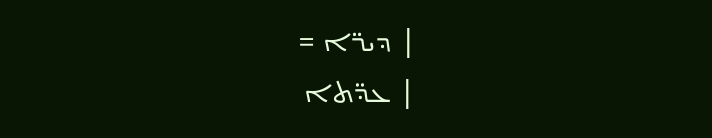| ܕܝܪ̈ܐ =
| ܥܕ̈ܬܐ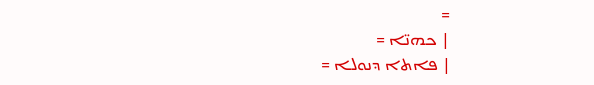=
| ܟܗܢ̈ܐ =
| ܦܐܬܐ ܕܢܘܠܐ =